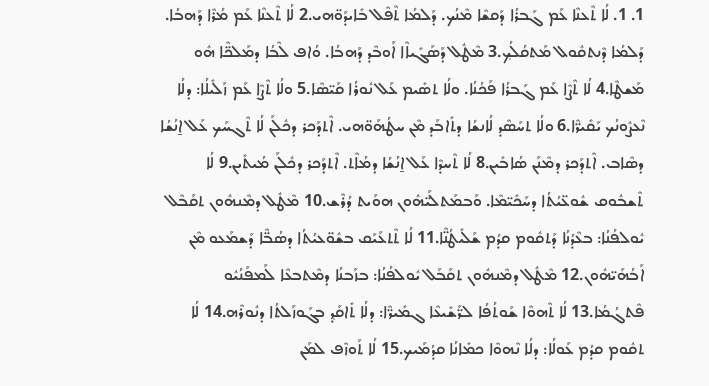1. 1. ܠܳܐ ܬܶܥܢܶܐ ܥܰܡ ܓܰܒܪܳܐ ܕܰܩܫܶܐ ܡܶܢܳܟ. ܕܰܠܡܳܐ ܬܶܦܶܠ ܒܺܐܝܕܰܘ̈ܗܝ.2 ܠܳܐ ܬܶܥܢܶܐ ܥܰܡ ܡܳܪܶܐ ܕܰܗܒܳܐ. ܕܰܠܡܳܐ ܕܶܢܬܩܽܘܠ ܡܰܬܩܳܠܳܟ݂.3 ܡܶܛܽܠ ܕܰܣܰܓܺܝܐܶܐ ܐܰܘܒܶܕ ܕܰܗܒܳܐ. ܘܳܐܦ ܠܶܒܳܐ ܕܡܰܠܟ̈ܶܐ ܗܽܘ ܡܰܫܛܶܐ.4 ܠܳܐ ܬܶܨܶܐ ܥܰܡ ܓܰܒܪܳܐ ܦܰܟܳܢܳܐ. ܘܠܳܐ ܬܣܺܝܡ ܥܰܠ ܢܽܘܪܳܐ ܩܰܝ̈ܣܶܐ.5 ܘܠܳܐ ܬܶܨܶܐ ܥܰܡ ܙܰܠܺܝܠܳܐ: ܕܠܳܐ ܢܶܥܨܽܘܢܳܟ ܝܰܩܺܝܖ̈ܶܐ.6 ܘܠܳܐ ܬܚܰܣܶܕ ܠܳܐܢܫܳܐ ܕܬܺܐܒܰܕ ܡܶܢ ܚܛܳܗܰܘ̈ܗܝ. ܐܶܬܕܰܟܪ ܕܟܽܠܰܢ ܠܳܐ ܬܶܓܚܰܟ ܥܰܠ ܐ̱ܢܳܫܳܐ ܕܣܶܐܒ. ܐܶܬܕܰܟܪ ܕܡܶܢܰܢ ܣܳܐܒܺܝܢ.8 ܠܳܐ ܬܶܚܕܶܐ ܥܰܠ ܐ̱ܢܳܫܳܐ ܕܡܳܐܶܬ. ܐܶܬܕܰܟܪ ܕܟܽܠܰܢ ܡܳܝܬܺܝܢ.9 ܠܳܐ ܬܶܫܒܽܘܩ ܫܽܘܥ̈ܝܳܬܳܐ ܕܚܰܟܺܝ̈ܡܶܐ. ܘܰܒܡܰܬܠܰܝ̈ܗܽܘܢ ܗܘܰܝܬ ܕܳܪܶܫ.10 ܡܶܛܽܠ ܕܡܶܢܗܽܘܢ ܬܩܰܒܶܠ ܝܽܘܠܦܳܢܳܐ: ܒܥܶܕܳܢܳܐ ܕܰܬܩܽܘܡ ܩܕܳܡ ܫܰܠܺܝܛܳܢ̈ܶܐ.11 ܠܳܐ ܬܶܬܥܰܝܰܩ ܒܫܽܘ̈ܥܝܳܬܳܐ ܕܣܳܒ̈ܶܐ ܕܰܫܡܰܥܘ ܡܶܢ ܐܰܒܳܗܰܝ̈ܗܽܘܢ.12 ܡܶܛܽܠ ܕܡܶܢܗܽܘܢ ܬܩܰܒܰܠ ܝܽܘܠܦܳܢܳܐ: ܒܙܰܒܢܳܐ ܕܡܶܬܒܥܶܐ ܠܰܡܦܰܢܳܝܽܘ ܦܶܬܓܳܡܳܐ.13 ܠܳܐ ܬܶܗܘܶܐ ܫܰܘܬܳܦܳܐ ܠܖ̈ܰܫܺܝܥܶܐ ܓܡܺܝܖ̈ܶܐ: ܕܠܳܐ ܬܺܐܩܰܕ݂ ܒܓܰܘܙܰܠܬܳܐ ܕܢܽܘܪܶܗ.14 ܠܳܐ ܬܩܽܘܡ ܩܕܳܡ ܥܰܘܠܳܐ: ܕܠܳܐ ܢܶܗܘܶܐ ܟܡܺܐܢܳܐ ܩܕܳܡܰܝܟ.15 ܠܳܐ ܬܰܘܙܶܦ ܠܡܰܢ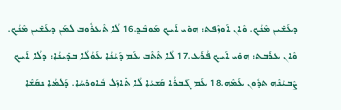ܕܥܰܫܺܝܢ ܡܶܢܳܟ. ܘܶܐܢ ܐܰܘܙܶܦܬ: ܗܘܺܝ ܐܰܝܟ ܡܰܘܒܶܕ݂.16 ܠܳܐ ܬܶܥܪܽܘܒ ܠܡܰܢ ܕܥܰܫܺܝܢ ܡܶܢܳܟ. ܘܶܐܢ ܥܪܰܒܬ: ܗܘܺܝ ܐܰܝܟ ܦܳܪܰܥ.17 ܠܳܐ ܬܶܬܶܒ ܥܰܡ ܕܰܝܳܢܳܐ ܥܰܘܳܠܳܐ ܒܕܺܝܢܳܐ: ܕܠܳܐ ܐܰܝܟ ܨܶܒܝܳܢܶܗ ܬܕܽܘܢ ܥܰܡܶܗ.18 ܥܰܡ ܓܰܒܪܳܐ ܩܰܫܝܳܐ ܠܳܐ ܬܺܐܙܰܠ ܒܽܐܘܪܚܳܐ. ܕܰܠܡܳܐ ܢܩܰܫܶܐ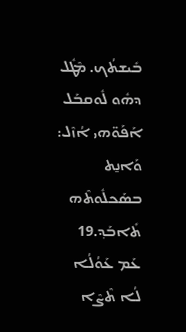ܒܺܝܫܬܳܟ. ܡܶܛܽܠ ܕܗܽܘ ܠܽܘܩܒܰܠ ܐܰܦܰܘ̈ܗܝ ܐܳܙܶܠ: ܘܰܐܢ̱ܬ ܒܣܰܟܠܽܘܬܶܗ ܬܺܐܒܰܕ݂.19 ܥܰܡ ܥܰܘܳܠܳܐ ܠܳܐ ܬܶܨܶܐ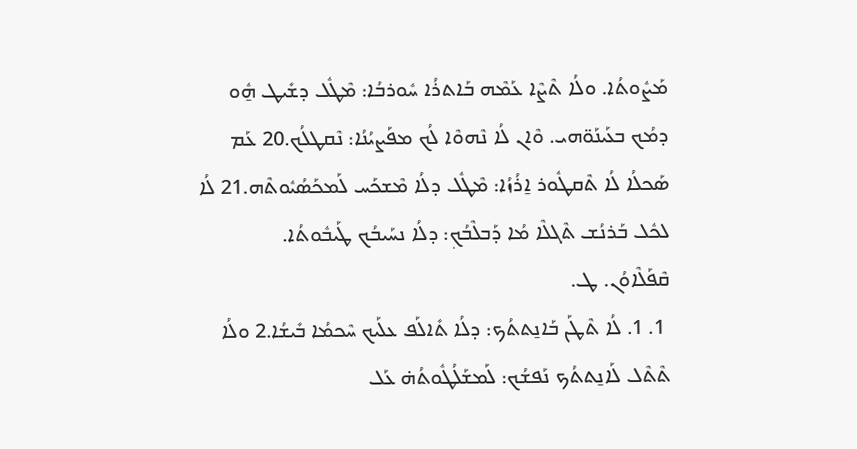ܡܰܨܽܘܬܳܐ. ܘܠܳܐ ܬܶܨܶܐ ܥܰܡܶܗ ܒܰܐܬܪܳܐ ܚܽܘܪܒܳܐ: ܡܶܛܽܠ ܕܫܺܝܛ ܗ̱ܽܘ ܕܡܳܟ ܒܥܰܝܢܰܘ̈ܗܝ. ܘܶܐܢ ܠܳܐ ܢܶܗܘܶܐ ܠܳܟ ܡܦܰܨܝܳܢܳܐ: ܢܶܩܛܠܳܟ.20 ܥܰܡ ܣܰܟܠܳܐ ܠܳܐ ܬܶܩܛܽܘܪ ܐ̱ܪܳܙܳܐ: ܡܶܛܽܠ ܕܠܳܐ ܡܶܫܟܰܚ ܠܰܡܟܰܣܳܝܽܘܬܶܗ.21 ܠܳܐ ܠܟܽܠ ܒܰܪܢܳܫ ܬܶܓܠܶܐ ܡܳܐ ܕܰܒܠܶܒܳܟ݂: ܕܠܳܐ ܢܚܰܝܒܳܟ ܛܰܝܒܽܘܬܳܐ.
ܩܶܦܰܠܶܐܘܳܢ. ܛ.
 1. 1. ܠܳܐ ܬܶܛܰܢ ܒܰܐܢ̱ܬܬܳܟ: ܕܠܳܐ ܬܺܐܠܰܦ ܥܠܰܝܟ ܚܶܟܡܳܐ ܒܺܝܫܳܐ.2 ܘܠܳܐ ܬܶܬܶܠ ܠܰܐܢ̱ܬܬܳܟ ܢܰܦܫܳܟ: ܠܰܡܫܰܠܳܛܽܘܬܳܗ̇ ܥܰܠ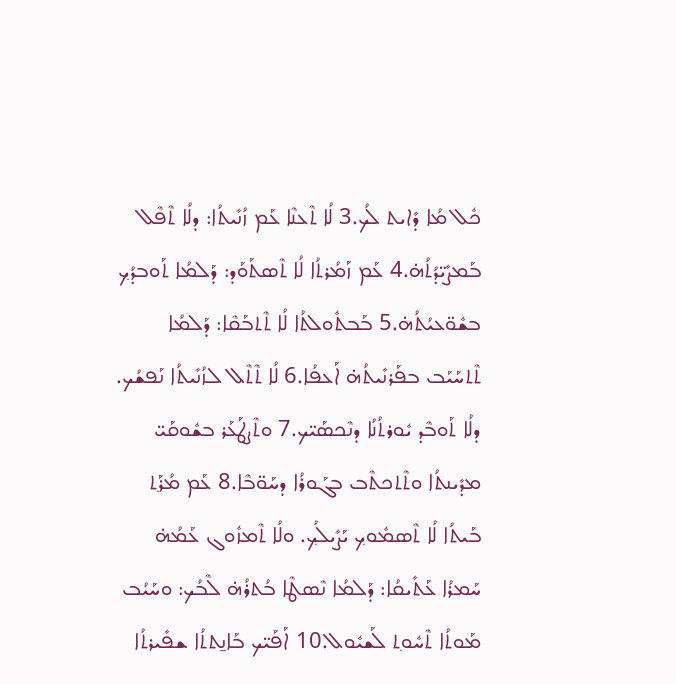ܟܽܠ ܡܳܐ ܕܺܐܝܬ ܠܳܟ.3 ܠܳܐ ܬܶܥܢܶܐ ܥܰܡ ܙܳܢܺܝܬܳܐ: ܕܠܳܐ ܬܶܦܶܠ ܒܰܡܨܺܝ̈ܕܳܬܳܗ̇.4 ܥܰܡ ܙܰܡܳܪܬܳܐ ܠܳܐ ܬܶܣܬܰܘܰܕ: ܕܰܠܡܳܐ ܬܰܘܒܕܳܟ݂ ܒܫܽܘ̈ܥܝܳܬܳܗ̇.5 ܒܰܒܬܽܘܠܬܳܐ ܠܳܐ ܬܶܬܒܰܩܶܐ: ܕܰܠܡܳܐ ܬܶܬܚܰܝܰܒ ܒܦܰܪܢܺܝܬܳܗ̇ ܐܰܥܦܳܐ.6 ܠܳܐ ܬܶܬܶܠ ܠܙܳܢܺܝܬܳܐ ܢܰܦܫܳܟ. ܕܠܳܐ ܬܰܘܒܶܕ ܝܽܘܪܬܳܢܳܐ ܕܢܶܟܣܰܝ̈ܟ.7 ܘܬܶܨܛܰܥܰܪ ܒܫܽܘܩܰܝ̈ ܡܕܺܝܢܬܳܐ ܘܬܶܬܟܬܶܒ ܒܓܰܘܪܳܐ ܕܚܰܘ̈ܒܶܐ.8 ܥܰܡ ܡܳܪܰܬ݂ ܒܰܝܬܳܐ ܠܳܐ ܬܶܣܡܽܘܟ݂ ܝܰܨܺܝܠܳܟ݂. ܘܠܳܐ ܬܶܡܙܽܘܓ ܥܰܡܳܗ̇ ܚܰܡܪܳܐ ܥܰܬܺܝܩܳܐ: ܕܰܠܡܳܐ ܢܶܣܛܶܐ ܒܳܬܪܳܗ̇ ܠܶܒܳܟ: ܘܚܰܝܳܒ ܡܰܘܬܳܐ ܬܶܚܽܘܬ݂ ܠܰܫܝܽܘܠ.10 ܐܰܦܰܝ̈ܟ ܒܰܐܢ̱ܬܬܳܐ ܫܦܺܝܪܬܳܐ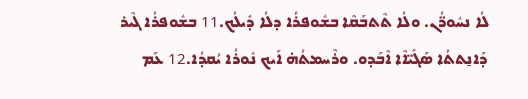ܠܳܐ ܢܚܽܘܪ̈ܳܢ. ܘܠܳܐ ܬܶܬܒܰܩܶܐ ܒܫܽܘܦܪܳܐ ܕܠܳܐ ܕܺܝܠܳܟ.11 ܒܫܽܘܦܪܳܐ ܓܶܝܪ ܕܰܐܢ̱ܬܬܳܐ ܣܰܓܺܝ̈ܐܶܐ ܐܶܒܰܕܘ. ܘܪܶܚܡܬܳܗ̇ ܐܰܝܟ ܢܽܘܪܳܐ ܝܳܩܕܳܐ.12 ܥܰܡ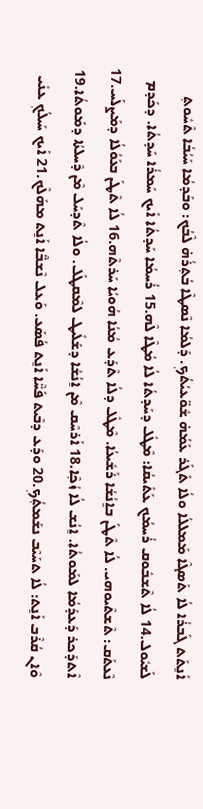ܐܰܢ̱ܬܰܬ ܓܰܒܪܳܐ ܠܳܐ ܬܰܣܓܶܐ ܡܰܡܠܠܳܐ ܘܠܳܐ ܬܰܓܰܪ ܥܰܡܳܗ̇ ܫܽܘ̈ܥܝܳܬܳܟ݂. ܕܰܠܡܳܐ ܢܶܣܛܶܐ ܒܳܬ݂ܪܳܗ̇ ܠܶܒܳܟ: ܘܒܰܕܡܳܐ ܚܰܝܳܒܳܐ ܬܶܚܽܘܬ݂ ܠܰܫܝܽܘܠ.14 ܠܳܐ ܬܶܫܒܽܘܩ ܪܳܚܡܳܟ ܥܰܬܺܝܩܳܐ: ܡܶܛܽܠ ܕܚܰܕܬܳܐ ܠܳܐ ܡܳܛܶܐ ܠܶܗ.15 ܪܳܚܡܳܐ ܚܰܕܬܳܐ ܐܰܝܟ ܚܰܡܪܳܐ ܚܰܕܬܳܐ. ܕܟܰܕܡ ܢܶܥܬܰܩ: ܬܶܫܬܶܝܘܗܝ. ܠܳܐ ܬܶܛܰܢ ܒܐ̱ܢܳܫܳܐ ܪܰܫܺܝܥܳܐ. ܡܶܛܽܠ ܕܠܳܐ ܬܶܕܰܥ ܡܳܢܳܐ ܗܳܘܝܳܐ ܚܰܪܬܶܗ.16 ܠܳܐ ܬܶܛܰܢ ܒܥܰܘܳܠܳܐ ܕܡܰܨܠܰܚ.17 ܐܶܬܕܰܟܪ ܕܰܥܕܰܡܳܐ ܠܡܰܘܬܳܐ. ܐ̱ܢܳܫ ܠܳܐ ܙܳܟ݂ܶܐ.18 ܐܰܪܚܶܩ ܡܶܢ ܐ̱ܢܳܫܳܐ ܕܫܰܠܺܝܛ ܠܡܶܩܛܰܠ. ܘܠܳܐ ܬܶܕܚܰܠ ܡܶܢ ܕܶܚܠܬܳܐ ܕܡܰܘܬܳܐ.19 ܘܶܐܢ ܩܳܪܶܒ ܐܰܢ̱ܬ: ܠܳܐ ܬܚܰܝܶܒ ܢܫܰܡܬ݂ܳܟ݂.20 ܘܕܰܥ ܕܒܶܝܬ ܦܰܚ̈ܶܐ ܐܰܢ̱ܬ ܦܳܣܰܥ. ܘܰܥܠ ܢܶܫܒ̈ܶܐ ܐܰܢ̱ܬ ܡܗܰܠܶܟ.21 ܐܰܝܟ ܚܰܝܠܳܟ݂ ܥܢܺܝ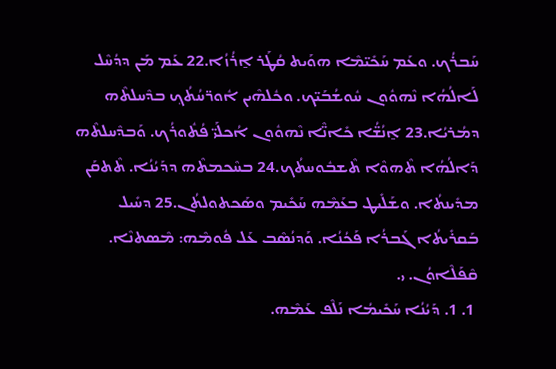ܚܰܒܪܳܟ. ܘܥܰܡ ܚܰܟܺܝ̈ܡܶܐ ܗܘܰܝܬ ܩܳܛܰܪ ܐ̱ܪܳܙܳܐ.22 ܥܰܡ ܡܰܢ ܕܕܳܚܶܠ ܠܰܐܠܳܗܳܐ ܢܶܗܘܽܘܢ ܚܽܘܫܳܒܰܝ̈ܟ. ܘܟܽܠܗܶܝܢ ܐܽܘܪ̈ܚܳܬܳܟ݂ ܒܕܶܚܠܬܶܗ ܕܡܳܪܝܳܐ.23 ܐ̱ܢܳܫ̈ܳܐ ܟܺܐܢ̈ܶܐ ܢܶܗܘܽܘܢ ܐܳܟܠܰܝ̈ ܦܳܬܽܘܪܳܟ. ܘܰܒܕܶܚܠܬܶܗ ܕܰܐܠܳܗܳܐ ܬܶܗܘܶܐ ܬܶܫܒܽܘܚܬܳܟ.24 ܒܚܶܟܡܬܶܗ ܕܕܰܝܳܢܳܐ. ܬܶܬܩܰܢ ܡܕܺܝܢܬܳܐ. ܘܫܰܠܺܝܛ ܒܥܰܡܶܗ ܚܰܟܺܝܡ ܘܣܰܟܬܘܠܬܳܢ.25 ܕܚܺܝܠ ܒܰܩܪܺܝܬܳܐ ܓܰܒܪܳܐ ܦܰܟܳܢܳܐ. ܘܰܕܢܳܣܶܒ ܥܰܠ ܦܽܘܡܶܗ: ܡܶܣܬܢܶܐ.
ܩܶܦܰܠܶܐܘܳܢ. ܝ.
 1. 1. ܕܰܝܳܢܳܐ ܚܰܟܺܝܡܳܐ ܢܰܠܶܦ ܥܰܡܶܗ.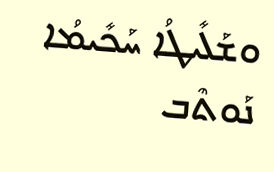ܘܫܰܠܺܝܛܳܐ ܚܰܟܺܝܡܳܐ ܢܰܘܬܶܒ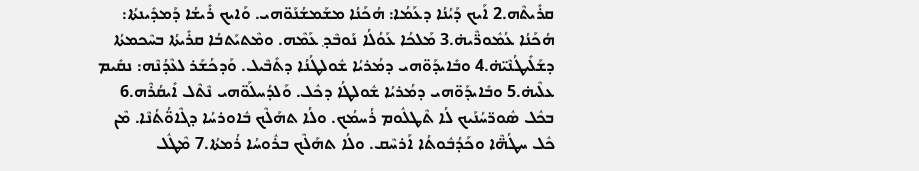ܩܪܺܝܬܶܗ.2 ܐܰܝܟ ܕܰܝܳܢܳܐ ܕܥܰܡܳܐ: ܗܳܟܰܢܳܐ ܡܫܰܡܫܳܢܰܘ̈ܗܝ. ܘܰܐܝܟ ܪܺܝܫܳܐ ܕܰܡܕܺܝܢܬܳܐ: ܗܳܟܰܢܳܐ ܥܳܡܽܘܪ̈ܶܝܗ̇.3 ܡܰܠܟܳܐ ܥܰܘܳܠܳܐ ܢܰܘܒܶܕ݂ ܥܰܡܶܗ. ܘܡܶܬܝܰܬܒܳܐ ܩܪܺܝܬܳܐ ܒܚܶܟܡܬܳܐ ܕܫܰܠܺܝܛܳܢܶܝ̈ܗ̇.4 ܘܒܺܐܝܕܰܘ̈ܗܝ ܕܡܳܪܝܳܐ ܫܽܘܠܛܳܢܳܐ ܕܬܺܒܶܝܠ. ܘܰܕܟܳܫܰܪ ܠܥܶܕܳܢܶܗ: ܢܩܺܝܡ ܥܠܶܝܗ̇.5 ܘܒܺܐܝܕܰܘ̈ܗܝ ܕܡܳܪܝܳܐ ܫܽܘܠܛܳܐ ܕܟܽܠ. ܘܰܠܕܳܚܠܰܘ̈ܗܝ ܢܶܬܶܠ ܐܺܝܩܳܪܶܗ.6 ܒܟܽܠ ܣܽܘܪ̈ܚܳܢܰܝܟ ܠܳܐ ܬܶܛܠܽܘܡ ܪܳܚܡܳܟ. ܘܠܳܐ ܬܗܰܠܶܟ ܒܽܐܘܪܚܳܐ ܕܓܶܐܘ̈ܳܬܳܢܶܐ. ܡܶܢ ܟܽܠ ܚܛܳܗ̈ܶܐ ܘܟܰܕܳܒܽܘܬܳܐ ܐܰܪܚܶܩ. ܘܠܳܐ ܬܗܰܠܶܟ ܒܪܽܘܚܳܐ ܪܳܡܬܳܐ.7 ܡܶܛܽܠ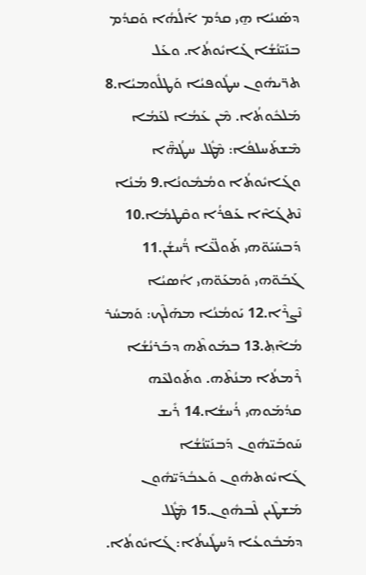ܕܣܰܢܝܳܐ ܗ̱ܝ ܩܕܳܡ ܐܰܠܳܗܳܐ ܘܰܩܕܳܡ ܒܢܰܝ̈ܢܳܫܳܐ ܓܰܐܝܽܘܬܳܐ. ܘܥܰܠ ܬܪ̈ܝܗܽܘܢ ܚܛܽܘܦܝܳܐ ܘܰܛܠܽܘܡܝܳܐ.8 ܡܰܠܟܽܘܬܳܐ. ܡܶܢ ܥܰܡܳܐ ܠܥܰܡܳܐ ܡܶܫܬܰܚܠܦܳܐ: ܡܶܛܽܠ ܚܛܳܗ̈ܶܐ ܘܓܰܐܝܽܘܬܳܐ ܘܡܳܡܽܘܢܳܐ.9 ܡܳܢܳܐ ܢܶܬܓܰܐܶܐ ܥܰܦܪܳܐ ܘܩܶܛܡܳܐ.10 ܕܰܒܚܰܝܰܘ̈ܗܝ ܬܰܘܠ̈ܥܶܐ ܪ̈ܳܚܫܳܢ.11 ܓܰܒܰܘ̈ܗܝ ܘܰܡܥܰܘ̈ܗܝ ܐܳܣܝܳܐ ܢܶܨܪܶܐ.12 ܝܰܘܡܳܢܳܐ ܡܗܰܠܶܟ: ܘܰܡܚܳܪ ܡܳܐܶܬ݂.13 ܒܡܰܘܬܶܗ ܕܒܰܪܢܳܫܳܐ ܪܶܡܬܳܐ ܡܢܳܬܶܗ. ܘܬܰܘܠܥܶܗ ܩܕܳܡܰܘܗܝ ܪܳܚܫܳܐ.14 ܪܺܝܫ ܚܰܘܒܰܝ̈ܗܽܘܢ ܕܰܒܢܰܝ̈ܢܳܫܳܐ ܓܰܐܝܽܘܬܗܽܘܢ ܘܰܥܒܳܕܰܝ̈ܗܽܘܢ ܡܰܫܛܶܝܢ ܠܶܒܗܽܘܢ.15 ܡܶܛܽܠ ܕܡܰܒܽܘܥܳܐ ܕܰܚܛܺܝܬܳܐ: ܓܰܐܝܽܘܬܳܐ.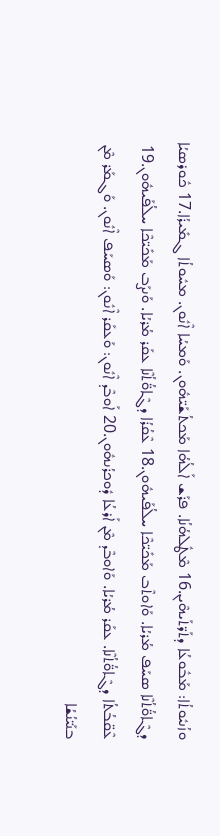ܘܙܳܢܝܽܘܬܳܐ: ܡܰܒܽܘܥܳܐ ܕܬܰܪ̈ܬܰܝܗܶܝܢ.16 ܡܶܛܽܠܗܳܢܳܐ. ܦܪܰܫ ܐܰܠܳܗܳܐ ܡܰܟܬܳܫܰܝ̈ܗܽܘܢ. ܘܰܡܚܳܐ ܐܶܢܽܘܢ. ܡܚܽܘܬܳܐ ܓܡܺܝܪܳܐ.17 ܟܽܘܪܣܝܳܐ ܕܓܶܐܘ̈ܳܬܳܢܶܐ ܣܚܰܦ ܡܳܪܝܳܐ. ܘܰܐܘܬܶܒ ܡܰܟܺܝ̈ܟܶܐ ܚܠܳܦܰܝܗܽܘܢ.18 ܥܶܩܳܪܳܐ ܕܓܶܐܘ̈ܳܬܳܢܶܐ ܥܩܰܪ ܡܳܪܝܳܐ. ܘܰܢܨܰܒ ܡܰܟܺܝ̈ܟܶܐ ܚܠܳܦܰܝܗܽܘܢ.19 ܥܶܩ̈ܒܳܬܳܐ ܕܓܶܐܘ̈ܳܬܳܢܶܐ. ܥܩܰܪ ܡܳܪܝܳܐ. ܘܰܐܘܒܶܕ ܡܶܢ ܐܰܪܥܳܐ ܕܽܘܟܪܳܢܗܽܘܢ.20 ܐܰܘܒܶܕ ܐܶܢܽܘܢ: ܘܰܥܩܰܪ ܐܶܢܽܘܢ: ܘܰܣܚܰܦ ܐܶܢܽܘܢ. ܘܰܓܡܰܪ ܡܶܢ ܒܢܰܝ̈ܢܳܫܳܐ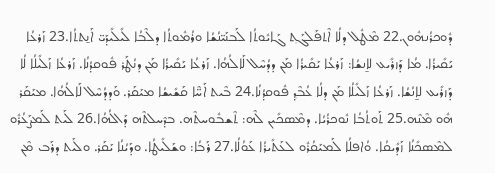ܕܽܘܟܪܳܢܗܽܘܢ.22 ܡܶܛܽܠ ܕܠܳܐ ܐܶܬܦܰܠܓܰܬ݂ ܓܰܐܝܽܘܬܳܐ ܠܰܒܢܰܝ̈ܢܳܫܳܐ ܘܪܳܡܽܘܬܳܐ ܕܠܶܒܳܐ ܠܺܝܠܺܝܕܰܝ̈ ܐܰܢ̱ܬܬܳܐ.23 ܙܰܪܥܳܐ ܝܰܩܺܝܪܳܐ. ܡܳܐ ܕܰܙܪܺܝܥ ܠܐ̱ܢܫܳܐ: ܙܰܪܥܳܐ ܝܰܩܺܝܪܳܐ ܡܰܢ ܕܕܳܚܶܠ ܠܰܐܠܳܗܳܐ. ܙܰܪܥܳܐ ܝܰܩܺܝܪܳܐ ܡܰܢ ܕܢܳܛܰܪ ܦܽܘܩܕܳܢܳܐ. ܙܰܪܥܳܐ ܙܰܠܺܝܠܳܐ ܠܳܐ ܕܰܙܪܺܝܥ ܠܐ̱ܢܳܫܳܐ. ܙܰܪܥܳܐ ܙܰܠܺܝܠܳܐ ܡܰܢ ܕܠܳܐ ܥܳܒܶܕ݂ ܦܽܘܩܕܳܢܳܐ.24 ܒܶܝܬ ܐܰܚ̈ܶܐ ܩܰܫܺܝܫܳܐ ܡܝܰܩܰܪ. ܘܰܕܕܳܚܶܠ ܠܰܐܠܳܗܳܐ. ܡܝܰܩܰܪ ܗܽܘ ܡܶܢܶܗ.25 ܬܰܘܬܳܒܳܐ ܢܽܘܟܪܳܝܳܐ. ܕܡܶܣܟܺܝܢ ܠܶܗ: ܬܶܫܒܽܘܚܬܶܗ. ܒܕܶܚܠܬܶܗ ܕܰܐܠܳܗܳܐ.26 ܠܰܝܬ ܠܰܡܨܰܥܳܪܽܘ ܠܡܶܣܟܺܢܳܐ ܙܰܕܺܝܩܳܐ. ܘܳܐܦܠܳܐ ܠܰܡܝܰܩܳܪܽܘ ܠܥܰܬܺܝܪܳܐ ܥܰܘܳܠܳܐ.27 ܪܰܒܳܐ: ܘܫܰܠܺܝܛܳܐ. ܘܕܰܝܳܢܳܐ ܝܰܩܰܪ. ܘܠܰܝܬ ܕܪܰܒ ܡܶܢ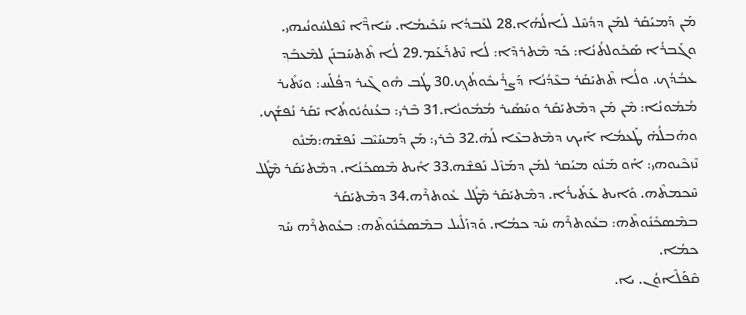ܡܰܢ ܕܰܡܝܰܩܰܪ ܠܡܰܢ ܕܕܳܚܶܠ ܠܰܐܠܳܗܳܐ.28 ܠܥܰܒܕܳܐ ܚܰܟܺܝܡܳܐ. ܚܺܐܖ̈ܶܐ ܢܶܦܠܚܽܘܢܳܝܗܝ. ܘܓܰܒܪܳܐ ܣܰܟܽܘܠܬܳܢܳܐ: ܟܰܕ ܡܶܬܪܕܶܐ: ܠܳܐ ܢܶܬܪܰܥܰܡ.29 ܠܳܐ ܬܶܬܚܰܒܢܰܢ ܠܡܶܥܒܰܕ݂ ܥܒܳܕܳܟ. ܘܠܳܐ ܬܶܬܝܰܩܰܪ ܒܥܶܕܳܢܳܐ ܕܰܨܪܺܝܟܽܘܬܳܟ݂.30 ܛܳܒ ܗܽܘ ܓܶܝܪ ܕܦܳܠܰܚ: ܘܝܰܬܺܝܪ ܡܳܡܽܘܢܳܐ: ܡܶܢ ܡܰܢ ܕܡܶܬܝܰܩܰܪ ܘܚܰܣܺܝܪ ܡܳܡܽܘܢܳܐ.31 ܒܶܪܝ: ܒܥܳܢܘܳܝܽܘܬܳܐ ܝܰܩܰܪ ܢܳܦܫܳܟ. ܘܗܰܒܠܳܗ̇ ܛܰܥܡܳܐ ܐܰܝܟ ܕܡܶܬܒܥܶܐ ܠܳܗ̇.32 ܒܶܪܝ: ܡܰܢ ܕܰܡܚܰܝܶܒ ܢܰܦܫܶܗ:ܡܰܢܽܘ ܢܶܙܟܶܝܘܗܝ: ܐܰܘ ܡܰܢܽܘ ܡܝܰܩܪ ܠܡܰܢ ܕܡܰܙܶܠ ܢܰܦܫܶܗ.33 ܐܺܝܬ ܡܶܣܟܺܢܳܐ. ܕܡܶܬܝܰܩܰܪ ܡܶܛܽܠ ܚܶܟܡܬܶܗ. ܘܰܐܝܬ ܥܰܬܺܝܪܳܐ. ܕܡܶܬܝܰܩܰܪ ܡܶܛܽܠ ܥܽܘܬܪܶܗ.34 ܕܡܶܬܝܰܩܰܪ ܒܡܶܣܟܺܢܽܘܬܶܗ: ܒܥܽܘܬܪܶܗ ܚܰܕ ܟܡܳܐ. ܘܰܕܙܰܠܺܝܠ ܒܡܶܣܟܺܢܽܘܬܶܗ: ܒܥܽܘܬܪܶܗ ܚܰܕ ܟܡܳܐ.
ܩܶܦܰܠܶܐܘܳܢ. ܝܐ.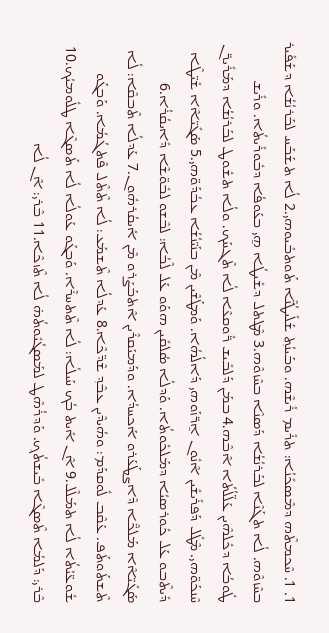1. 1. ܚܶܟܡܬܶܗ ܕܡܶܣܟܺܢܳܐ: ܬܪܺܝܡ ܪܺܝܫܶܗ. ܘܒܰܝܢܳܬ݂ ܫܰܠܺܝܛܳܢ̈ܶܐ ܬܰܘܬܒܺܝܘܗܝ.2 ܠܳܐ ܬܫܰܒܰܚ ܠܒܰܪܢܳܫܳܐ ܕܫܰܦܺܝܪ ܒܚܶܙܘܶܗ. ܠܳܐ ܬܓܰܢܶܐ ܠܒܰܪܢܳܫܳܐ ܕܰܣܢܶܐ ܒܚܶܙܘܶܗ.3 ܡܶܛܬܠ ܕܫܺܝܛܳܐ ܗ̱ܝ ܒܥܰܘܦܳܐ ܕܒܽܘܪܺܝܬܳܐ. ܘܪܺܝܫ ܛܽܘܒܳܐ ܕܟܽܠܗܶܝܢ ܥܰܠ̈ܠܳܬܳܐ ܐܶܒܶܗ.4 ܒܡܰܢ ܕܰܠܒܺܝܫ ܪ̈ܽܘܩܥܶܐ ܠܳܐ ܬܶܓܚܰܟ. ܘܠܳܐ ܬܫܽܘܛ ܠܒܰܪܢܳܫܳܐ ܕܡܰܪܺܝܪ̈ܢ ܚܶܢܟܰܘ̈ܗܝ. ܡܶܛܽܠ ܕܰܦܪܺܝܫܺܝܢ ܐܶܢܽܘܢ ܐ̱ܪ̈ܙܰܘܗܝ ܕܰܐܠܳܗܳܐ. ܘܰܡܛܰܫܶܝܢ ܡܶܢ ܒܢܰܝ̈ܢܳܫܳܐ ܥܒܳܕܰܘ̈ܗܝ.5 ܣܰܓܺܝ̈ܐܶܐ ܫܺܝ̈ܛܶܐ ܕܺܝܬܶܒܘ ܥܰܠ ܟܽܘܪܣܝܳܐ ܕܡܰܠܟܽܘܬܳܐ. ܘܰܕܠܳܐ ܣܳܠܩܺܝܢ ܗܘܰܘ ܥܰܠ ܠܶܒܳܐ: ܠܒܶܫܘ ܠܒܽܘ̈ܫܶܐ ܕܺܐܝܩܳܪܳܐ.6 ܣܰܓܺܝ̈ܐܶܐ ܡܰܠܟ̈ܶܐ ܕܶܐܨܛܰܥܰܪܘ ܐܰܟܚܕܳܐ. ܘܕܰܡܝܰܩܪܶܝܢ ܐܶܬܒܰܨܰܪܘ ܡܶܢ ܐܺܝܩܳܪܗܽܘܢ.7 ܥܰܕܠܳܐ ܬܶܒܩܶܐ: ܠܳܐ ܬܶܫܬܰܘܬܰܦ. ܥܰܩܶܒ ܠܽܘܩܕܰܡ: ܘܗܳܝܕܶܝܢ ܥܒܶܕ݂ ܫܶܕ̈ܟܶܐ.8 ܥܰܕܠܳܐ ܬܶܫܡܰܥ: ܠܳܐ ܬܶܬܶܠ ܦܶܬܓܳܡܳܐ. ܘܰܒܓܰܘ ܫܽܘܥ̈ܝܳܬܳܐ ܠܳܐ ܬܡܰܠܶܠ.9 ܐܶܢ ܐܺܝܬ ܒܳܟ ܚܰܝܠܳܐ: ܠܳܐ ܬܶܬܚܪܶܐ. ܘܰܒܓܰܘ ܥܰܘܠܳܐ ܠܳܐ ܬܰܣܓܶܐ ܛܠܽܘܡܝܳܟ.10 ܒܶܪܝ: ܕܰܠܡܳܐ ܬܶܣܓܶܐ ܒܺܝܫܬܳܟ݂. ܘܰܕܪܳܗܶܛ ܠܡܰܣܓܳܝܽܘܬܳܗ̇ ܠܳܐ ܬܶܙܟܶܐ.11 ܒܶܪܝ: ܐܶܢ ܠܳܐ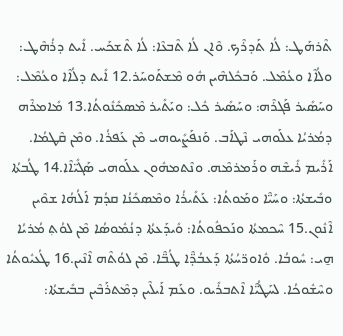ܬܶܪܗܰܛ: ܠܳܐ ܬܰܕܪܶܟ. ܘܶܐܢ ܠܳܐ ܬܶܒܥܶܐ: ܠܳܐ ܬܶܫܟܰܚ. ܐܺܝܬ ܕܪܳܗܶܛ: ܘܠܳܐܶܐ ܘܥܳܡܶܠ. ܘܰܒܟܽܠܗܶܝܢ ܗܽܘ ܡܶܫܬܰܘܚܰܪ.12 ܐܺܝܬ ܕܠܳܐܶܐ ܘܥܳܡܶܠ: ܘܚܰܣܺܝܪ ܦܰܓܪܶܗ: ܘܚܰܣܺܝܪ ܟܽܠ: ܘܝܰܬܺܝܪ ܡܶܣܟܺܢܽܘܬܳܐ.13 ܡܺܐܡܪܶܗ ܕܡܳܪܝܳܐ ܥܠܰܘܗܝ ܢܶܛܐܰܒ. ܘܰܢܦܰܨܺܝܘܗܝ ܡܶܢ ܥܰܦܪܳܐ. ܘܡܶܢ ܩܶܛܡܳܐ. ܐܰܪܺܝܡ ܪܺܝܫܶܗ ܘܪܰܡܪܡܶܗ. ܘܢܶܬܡܗܽܘܢ ܥܠܰܘܗܝ ܣܰܓܺܝ̈ܐܶܐ.14 ܛܳܒܬܳܐ ܘܒܺܝܫܬܳܐ: ܘܚܰܝ̈ܶܐ ܘܡܰܘܬܳܐ: ܥܰܬܺܝܪܳܐ ܘܡܶܣܟܺܢܳܐ ܩܕܳܡ ܐܰܠܳܗܳܐ ܫܘܶܝܢ ܐܶܢܽܘܢ.15 ܚܶܟܡܬܳܐ ܘܢܰܟܦܽܘܬܳܐ: ܘܺܝܕܰܥܬܳܐ ܕܢܳܡܽܘܣܳܐ ܡܶܢ ܠܘܳܬ݂ ܡܳܪܝܳܐ ܗ̱ܝ: ܚܽܘܒܳܐ. ܘܽܐܘܪ̈ܚܳܬܳܐ ܕܰܥܒܳܕ̈ܶܐ ܛܳܒ̈ܶܐ. ܡܶܢ ܠܘܳܬܶܗ ܐܶܢܶܝܢ.16 ܛܳܥܝܽܘܬܳܐ ܘܚܶܫܽܘܟܳܐ. ܠܚܰܛܳܝ̈ܶܐ ܐܶܬܒܪܺܝܘ. ܘܥܰܡ ܐܰܝܠܶܝܢ ܕܡܶܬܪܰܒܶܝܢ ܒܒܺܝܫܬܳܐ: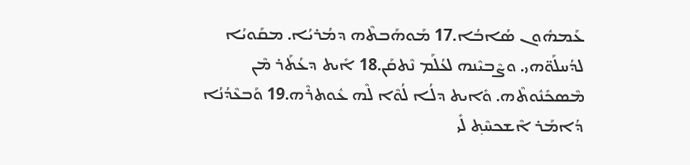ܥܰܡܗܽܘܢ ܣܳܐܒܳܐ.17 ܡܰܘܗܰܒܬܶܗ ܕܡܳܪܝܳܐ. ܡܩܰܘܝܳܐ ܠܕܳܚܠܰܘ̈ܗܝ. ܘܨܶܒܝܶܢܗ ܠܥܳܠܰܡ ܢܶܬܩܰܢ.18 ܐܺܝܬ ܕܥܳܬܰܪ ܡܶܢ ܡܶܣܟܺܢܽܘܬܶܗ. ܘܺܐܝܬ ܕܠܳܐ ܠܳܘܶܐ ܠܶܗ ܥܽܘܬܪܶܗ.19 ܘܰܒܥܶܕܳܢܳܐ ܕܳܐܡܰܪ ܐܶܫܟܚܶܬ݂ ܠܺܝ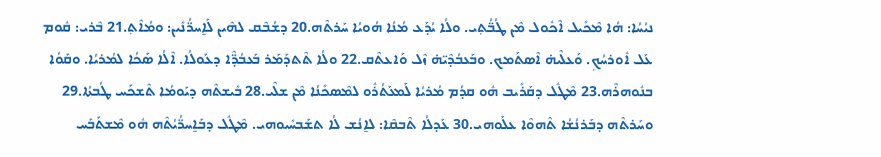ܢܝܳܚܳܐ: ܗܳܐ ܡܶܟܺܝܠ ܐܶܟܽܘܠ ܡܶܢ ܛܳܒ̈ܳܬ݂ܝ. ܘܠܳܐ ܝܳܕܰܥ ܡܳܢܳܐ ܗܳܘܝܳܐ ܚܰܪܬܶܗ.20 ܕܫܳܒܶܩ ܠܗܶܝܢ ܠܰܐ̱ܚܪ̈ܳܢܺܝܢ: ܘܡܳܐܶܬ݂.21 ܒܶܪܝ: ܩܽܘܡ ܥܰܠ ܐܽܘܪܚܳܟ݂. ܘܰܥܠܶܝܗ̇ ܐܶܣܬܰܡܟ. ܘܒܰܥܒܳܕܶܝ̈ܗ̇ ܙܶܠ ܘܰܐܥܬܶܩ.22 ܘܠܳܐ ܬܶܬܕܰܡܰܪ ܒܰܥܒܳܕ̈ܶܐ ܕܥܰܘܠܳܐ. ܐܶܠܳܐ ܣܰܟܳܐ ܠܡܳܪܝܳܐ. ܘܩܰܘܳܐ ܒܢܽܘܗܪܶܗ.23 ܡܶܛܽܠ ܕܩܰܪܺܝܒ ܗܽܘ ܩܕܳܡ ܡܳܪܝܳܐ ܠܰܡܥܰܬܳܪܽܘ ܠܡܶܣܟܺܢܳܐ ܡܶܢ ܫܠܶܝ.28 ܒܺܝܫܬܶܗ ܕܝܰܘܡܳܐ ܬܶܫܟܰܚ ܛܳܒܬܳܐ.29 ܘܚܰܪܬܶܗ ܕܒܰܪܢܳܫܳܐ ܬܶܗܘܶܐ ܥܠܰܘܗܝ.30 ܥܰܕܠܳܐ ܬܶܒܩܶܐ: ܠܐ̱ܢܳܫ ܠܳܐ ܬܫܰܒܚܺܝܘܗܝ. ܡܶܛܽܠ ܕܒܰܐ̱ܚܪ̈ܳܝܳܬܶܗ ܗܽܘ ܡܶܫܬܰܒܰܚ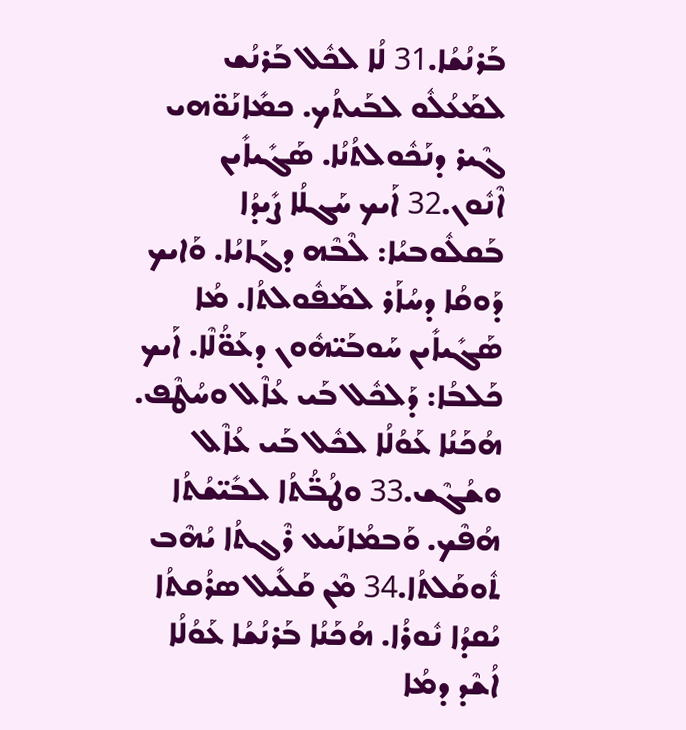ܒܰܪܢܳܫܳܐ.31 ܠܳܐ ܠܟܽܠ ܒܰܪܢܳܫ ܠܡܰܥܳܠܽܘ ܠܒܰܝܬܳܟ. ܟܡܺܐܢܰܘ̈ܗܝ ܓܶܝܪ ܕܢܰܟܽܘܠܬܳܢܳܐ. ܣܰܓܺܝܐܺܝܢ ܐܶܢܽܘܢ.32 ܐܰܝܟ ܚܰܓܠܳܐ ܨܺܝܕܳܐ ܒܰܩܠܽܘܒܝܳܐ: ܠܶܒܶܗ ܕܓܰܐܝܳܐ. ܘܰܐܝܟ ܕܰܘܩܳܐ ܕܚܳܐܰܪ ܠܡܰܦܽܘܠܬܳܐ. ܡܳܐ ܣܰܓܺܝܐܺܝܢ ܚܰܘܒܰܝ̈ܗܽܘܢ ܕܥܰܘ̈ܳܠܶܐ. ܐܰܝܟ ܟܰܠܒܳܐ: ܕܰܠܟܽܠ ܒܰܝ ܥܳܐܶܠ ܘܚܳܛܶܦ. ܗܳܟܰܢܳܐ ܥܰܘܳܠܳܐ ܠܟܽܠ ܒܰܝ ܥܳܐܶܠ ܘܫܳܓܶܫ.33 ܘܛܳܒ̈ܳܬܳܐ ܠܒܺܝ̈ܫܳܬܳܐ ܗܳܦܶܟ. ܘܰܒܡܳܐܢܰܝܥ ܪܶܓܬܳܐ ܝܳܗܶܒ ܬܽܘܩܰܠܬܳܐ.34 ܡܶܢ ܩܰܠܺܝܠ ܣܪܳܩܬܳܐ ܝܳܩܕܳܐ ܢܽܘܪܳܐ. ܗܳܟܰܢܳܐ ܒܰܪܢܳܫܳܐ ܥܰܘܳܠܳܐ ܐܳܫܶܕ ܕܡܳܐ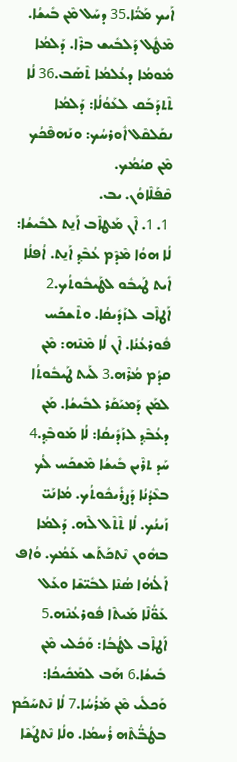ܐܰܝܟ ܡܰܝ̈ܳܐ.35 ܕܚܰܠ ܡܶܢ ܒܺܝܫܳܐ. ܡܶܛܽܠ ܕܰܠܒܺܝܫ ܒܪܶܐ. ܕܰܠܡܳܐ ܡܽܘܡܳܐ ܕܥܳܠܡܳܐ ܬܶܣܰܒ.36 ܠܳܐ ܬܶܬܕܰܒܰܩ ܠܥܰܘܳܠܳܐ: ܕܰܠܡܳܐ ܢܩܰܠܩܶܠ ܐܽܘܪܚܳܟ: ܘܢܰܗܦܶܟܳܟ ܡܶܢ ܩܝܳܡܳܟ.
ܩܶܦܰܠܶܐܘܳܢ. ܝܒ.
 1. 1. ܐܶܢ ܡܰܛܐܶܒ ܐܰܢ̱ܬ ܠܒܺܝܫܳܐ: ܠܳܐ ܗܘܳܐ ܡܶܕܶܡ ܥܳܒܶܕ݂ ܐܰܢ̱ܬ. ܐܳܦܠܳܐ ܐܺܝܬ ܛܰܝܒܽܘ ܠܛܰܝܒܽܘܬܳܟ.2 ܐܰܛܐܶܒ ܠܙܰܕܺܝܩܳܐ. ܘܬܶܫܟܰܚ ܦܽܘܪܥܳܢܳܐ. ܐܶܢ ܠܳܐ ܡܶܢܶܗ: ܡܶܢ ܩܕܳܡ ܡܳܪܶܗ.3 ܠܰܝܬ ܛܰܝܒܽܘܬܳܐ ܠܡܰܢ ܕܰܡܝܰܩܰܪ ܠܒܺܝܫܳܐ. ܡܰܢ ܕܥܳܒܶܕ݂ ܠܙܰܕܺܝܩܳܐ: ܠܳܐ ܡܰܘܒܶܕ݂.4 ܚܰܕ ܬܪܶܝܢ ܒܺܝܫܳܐ ܡܶܫܟܰܚ ܠܳܟ ܒܥܶܕܳܢܳܐ ܕܰܨܪܺܝܟܽܘܬܳܟ. ܡܳܐܢܰܝ̈ ܙܰܝܢܳܟ. ܠܳܐ ܬܶܬܶܠ ܠܶܗ. ܕܰܠܡܳܐ ܒܗܽܘܢ ܢܶܬܟܰܬܰܫ ܥܰܡܳܟ. ܘܳܐܦ ܐܰܠܳܗܳܐ ܣܳܢܶܐ ܠܒܺܝ̈ܫܶܐ ܘܥܰܠ ܥܰܘ̈ܳܠܶܐ ܡܰܝܬܶܐ ܦܽܘܪܥܳܢܶܗ.5 ܐܰܛܐܶܒ ܠܛܳܒܳܐ: ܘܰܟܺܠܝ ܡܶܢ ܒܺܝܫܳܐ.6 ܗܰܒ ܠܡܰܟܺܝܟܳܐ: ܘܰܟܠܺܝ ܡܶܢ ܡܰܪܳܚܳܐ.7 ܠܳܐ ܢܶܬܚܰܟܰܡ ܒܛܳܒ̈ܳܬܶܗ ܪܳܚܡܳܐ. ܘܠܳܐ ܢܶܬܛܰܫܶܐ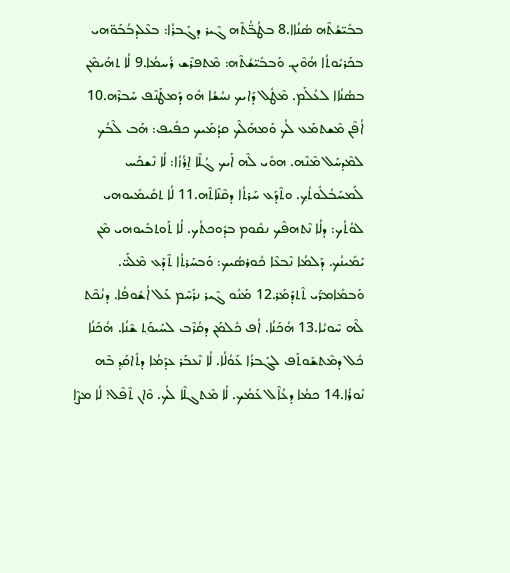ܒܒܺܝ̈ܫܳܬܶܗ ܣܳܢܳܐܐ.8 ܒܛܳܒ̈ܳܬܶܗ ܓܶܝܪ ܕܓܰܒܪܳܐ: ܒܥܶܠܕܒܳܒܰܘ̈ܗܝ ܒܟܰܪܝܽܘܬܳܐ ܗܳܘܶܝܢ. ܘܰܒܒܺܝ̈ܫܳܬܶܗ: ܡܶܬܦܪܶܫ ܪܳܚܡܳܐ.9 ܠܳܐ ܬܗܰܝܡܶܢ ܒܣܳܢܳܐܐ ܠܥܳܠܰܡ. ܡܶܛܽܠ ܕܰܐܝܟ ܢܚܳܫܳܐ ܗܽܘ ܕܰܡܛܰܢܶܦ ܚܰܒܪܶܗ.10 ܐܳܦܶܢ ܡܶܫܬܡܰܥ ܠܳܟ ܘܰܡܗܰܠܶܟ ܩܕܳܡܰܝܟ ܟܦܺܝܦ: ܗܰܒ ܠܶܒܳܟ ܠܡܶܕܚܰܠ ܡܶܢܶܗ. ܗܘܺܝ ܠܶܗ ܐܰܝܟ ܓܳܠܶܐ ܐ̱ܪܳܙܳܐ: ܠܳܐ ܢܶܫܟܰܚ ܠܰܡܚܰܒܳܠܽܘܬܳܟ݂. ܘܬܶܕܰܥ ܚܰܪܬܳܐ ܕܩܶܢܶܐܬܶܗ.11 ܠܳܐ ܬܩܺܝܡܺܝܘܗܝ ܠܘܳܬܳܟ: ܕܠܳܐ ܢܶܬܗܦܶܟ ܢܩܽܘܡ ܒܕܽܘܟܬܳܟ. ܠܳܐ ܬܰܘܬܒܺܝܘܗܝ ܡܶܢ ܝܰܡܺܝܢܳܟ. ܕܰܠܡܳܐ ܢܶܒܥܶܐ ܟܽܘܪܣܳܝܟ: ܘܰܒܚܰܪܬܳܐ ܬܶܕܰܥ ܡܶܠܰܝ̈. ܘܰܒܡܺܐܡܖ̈ܰܝ ܬܶܬܕܰܡܰܪ.12 ܡܰܢܽܘ ܓܶܝܪ ܢܪܰܚܶܡ ܥܰܠ ܐܳܫܽܘܦܳܐ. ܕܢܳܟܶܬ ܠܶܗ ܚܶܘܝܳܐ.13 ܗܳܟܰܢܳܐ. ܐܳܦ ܟܽܠܡܰܢ ܕܩܳܪܶܒ ܠܚܰܝܘܰܬ݂ ܫܶܢܳܐ. ܗܳܟܰܢܳܐ ܟܽܠ ܕܡܶܬܫܰܘܬܰܦ ܠܓܰܒܪܳܐ ܥܰܘܳܠܳܐ. ܠܳܐ ܢܶܥܒܰܪ ܥܕܰܡܳܐ ܕܬܺܐܩܰܕ݂ ܒܶܗ ܢܽܘܪܳܐ.14 ܟܡܳܐ ܕܥܳܐܶܠ ܥܰܡܳܟ. ܠܳܐ ܡܶܬܓܠܶܐ ܠܳܟ. ܘܶܐܢ ܬܶܦܶܠ: ܠܳܐ ܡܨܶܐ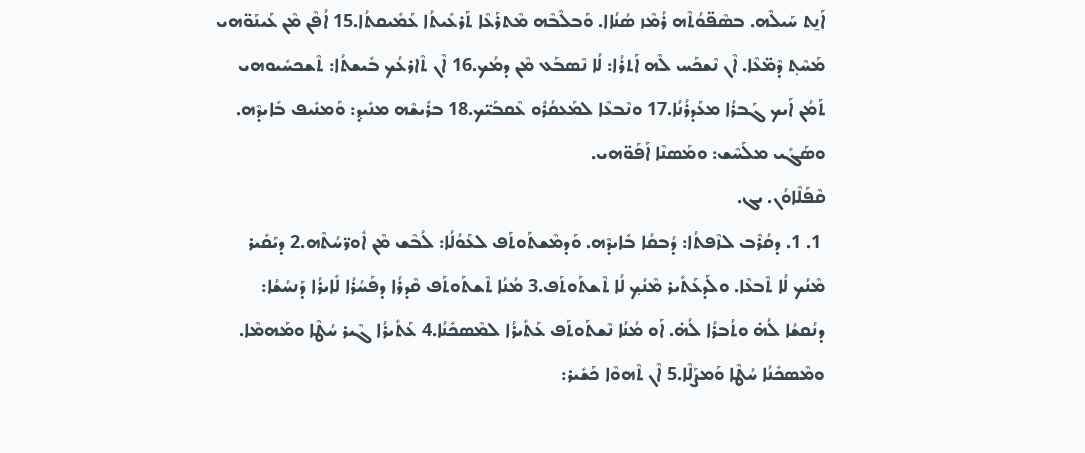ܐܰܢ̱ܬ ܚܰܝܠܶܗ. ܒܣܶܦ̈ܘܳܬܶܗ ܪܳܡܶܙ ܣܳܢܳܐܐ. ܘܰܒܠܶܒܶܗ ܡܶܬܪܰܥܶܐ ܬܰܪܥܺܝܬܳܐ ܥܰܡܺܝܩܬܳܐ.15 ܐܳܦܶܢ ܡܶܢ ܥܰܝܢܰܘ̈ܗܝ ܡܰܚܶܬ݂ ܕܶܡ̈ܥܶܐ. ܐܶܢ ܢܶܫܟܰܚ ܠܶܗ ܐܰܬܪܳܐ: ܠܳܐ ܢܶܣܒܰܥ ܡܶܢ ܕܡܳܟ.16 ܐܶܢ ܬܶܐܪܥܳܟ ܒܺܝܫܬܳܐ: ܬܶܫܟܚܺܝܘܗܝ ܬܰܡܳܢ ܐܰܝܟ ܓܰܒܪܳܐ ܡܥܰܕܪܳܢܳܐ.17 ܘܢܶܒܥܶܐ ܠܡܰܥܩܳܪܽܘ ܥܶܩܒܰܝ̈ܟ.18 ܒܪܺܝܫܶܗ ܡܢܺܝܕ݂: ܘܰܡܢܺܝܦ ܒܺܐܝܕܶܗ. ܘܣܰܓܺܝ ܡܠܰܚܶܫ: ܘܡܰܣܢܶܐ ܐܰܦܰܘ̈ܗܝ.
ܩܶܦܰܠܶܐܘܳܢ. ܝܓ.
 1. 1. ܕܩܳܪܶܒ ܠܙܶܦܬܳܐ: ܕܳܒܩܳܐ ܒܺܐܝܕܶܗ. ܘܰܕܡܶܫܬܰܘܬܰܦ ܠܥܰܘܳܠܳܐ: ܠܳܒܶܫ ܡܶܢ ܐܽܘܪ̈ܚܳܬܶܗ.2 ܕܝܰܩܺܝܪ ܡܶܢܳܟ ܠܳܐ ܬܶܒܥܶܐ. ܘܠܰܕܥܰܬܺܝܪ ܡܶܢܳܟ݂ ܠܳܐ ܬܶܫܬܰܘܬܰܦ.3 ܡܳܢܳܐ ܬܶܫܬܰܘܬܰܦ ܩܶܕܪܳܐ ܕܦܰܚܳܪܳܐ ܠܺܐܝܪܳܐ ܕܰܢܚܳܫܳܐ: ܕܢܳܩܫܳܐ ܠܳܗ̇ ܘܬܳܒܪܳܐ ܠܳܗ̇. ܐܰܘ ܡܳܢܳܐ ܢܶܫܬܰܘܬܰܦ ܥܰܬܺܝܪܳܐ ܠܡܶܣܟܺܢܳܐ.4 ܥܰܬܺܝܪܳܐ ܓܶܝܪ ܚܳܛܶܐ ܘܡܰܗܡܶܐ. ܘܡܶܣܟܺܢܳܐ ܚܳܛܶܐ ܘܰܡܨܰܠܶܐ.5 ܐܶܢ ܬܶܗܘܶܐ ܟܰܫܺܝܪ: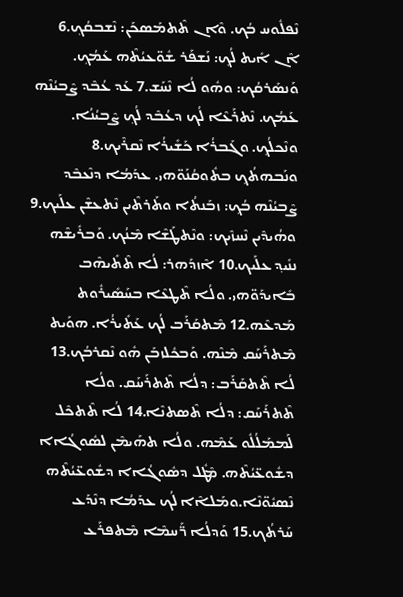ܢܶܦܠܽܘܚ ܒܳܟ. ܘܶܐܢ ܬܶܬܡܰܣܟܰܢ: ܢܶܫܒܩܳܟ݂.6 ܐܶܢ ܐܺܝܬ ܠܳܟ݂: ܢܰܫܦܰܪ ܫܽܘ̈ܥܝܳܬܶܗ ܥܰܡܳܟ݂. ܘܰܢܣܰܪܩܳܟ: ܘܗܽܘ ܠܳܐ ܢܶܚܰܫ.7 ܥܰܕ ܥܳܒܶܕ ܨܶܒܝܳܢܶܗ ܥܰܡܳܟ. ܢܶܬܪܰܥܶܐ ܠܳܟ ܕܥܳܒܶܕ ܠܳܟ݂ ܨܶܒܝܳܢܳܐ. ܘܢܶܟܠܳܟ݂. ܘܓܰܒܪܳܐ ܟܰܫܺܝܪܳܐ ܢܶܩܪܶܝܟ.8 ܘܢܰܒܗܬܳܟ݂ ܒܬܽܘܩܳܢܰܘ̈ܗܝ. ܥܕܰܡܳܐ ܕܢܶܥܒܶܕ ܨܶܒܝܳܢܶܗ ܒܳܟ݂: ܙܒܰܢܬܳܐ ܘܬܰܪܬܶܝܢ ܢܶܬܥܫܶܢ ܥܠܰܝܟ.9 ܘܗܳܝܕܶܝܢ ܢܶܚܙܶܝܟ: ܘܢܶܬܛܰܫܶܐ ܡܶܢܳܟ. ܘܰܒܪܺܝܫܶܗ ܢܢܺܝܕ݂ ܥܠܰܝܟ.10 ܐܶܙܕܰܗܪ: ܠܳܐ ܬܶܬܺܝܗܶܒ ܒܺܐܝܕܰܘ̈ܗܝ. ܘܠܳܐ ܬܶܛܥܶܐ ܒܚܰܣܺܝܪܽܘܬ ܡܰܕܥܶܗ.12 ܡܶܬܩܰܪܰܒ ܠܳܟ ܥܰܬܺܝܪܳܐ. ܗܘܰܝܬ ܡܶܬܪܰܚܰܩ ܡܶܢܶܗ. ܘܰܒܟܽܠܙܒܰܢ ܗܽܘ ܢܶܩܪܒܳܟ.13 ܠܳܐ ܬܶܬܩܰܪܰܒ: ܕܠܳܐ ܬܶܬܪܰܚܰܩ. ܘܠܳܐ ܬܶܬܪܰܚܰܩ: ܕܠܳܐ ܬܶܣܬܢܶܐ.14 ܠܳܐ ܬܶܬܟܶܠ ܠܰܡܡܰܠܳܠܽܘ ܥܰܡܶܗ. ܘܠܳܐ ܬܗܰܝܡܶܢ ܠܣܽܘܓܳܐܐ ܕܫܽܘܥ̈ܝܳܬܶܗ. ܡܶܛܽܠ ܕܣܽܘܓܳܐܐ ܕܫܽܘܥ̈ܝܳܬܶܗ ܢܶܣܝܽܘ̈ܢܶܐ.ܘܡܰܠܐܶܐ ܠܳܟ ܥܕܰܡܳܐ ܕܢܶܕܰܥ ܚܰܪܬܳܟ.15 ܘܰܕܠܳܐ ܖ̈ܰܚܡܶܐ ܡܶܬܦܪܰܥ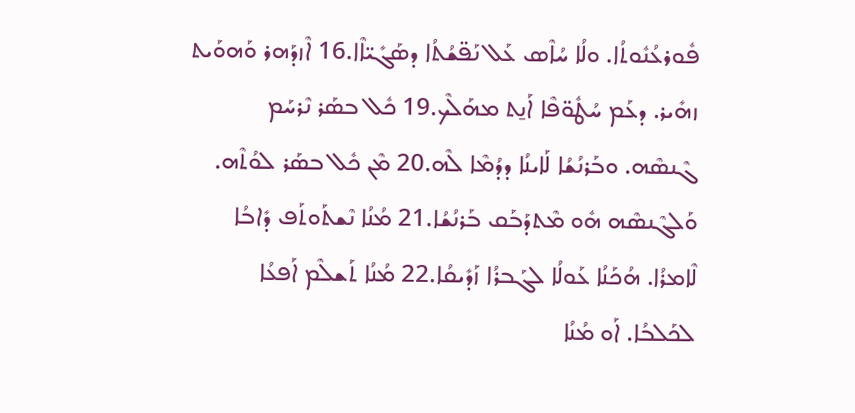ܦܽܘܪܥܳܢܽܘܬܳܐ. ܘܠܳܐ ܚܳܐܶܣ ܥܰܠ ܢܰܦ̈ܫܳܬܳܐ ܕܣܰܓܺܝ̈ܐܶܐ.16 ܐܶܙܕܰܗܪ ܘܰܗܘܰܝܬ ܙܗܺܝܪ. ܕܥܰܡ ܚܳܛܽܘ̈ܦܶܐ ܐܰܢ̱ܬ ܡܗܰܠܶܟ.19 ܟܽܠ ܒܣܰܪ ܢܶܪܚܰܡ ܓܶܢܣܶܗ. ܘܒܰܪܢܳܫܳܐ ܠܰܐܝܢܳܐ ܕܕܳܡܶܐ ܠܶܗ.20 ܡܶܢ ܟܽܠ ܒܣܰܪ ܠܘܳܬܶܗ. ܘܰܠܓܶܢܣܶܗ ܗܽܘ ܡܶܬܕܰܒܰܩ ܒܰܪܢܳܫܳܐ.21 ܡܳܢܳܐ ܢܶܫܬܰܘܬܰܦ ܕܺܐܒܳܐ ܠܶܐܡܪܳܐ. ܗܳܟܰܢܳܐ ܥܰܘܠܳܐ ܠܓܰܒܪܳܐ ܙܰܕܺܝܩܳܐ.22 ܡܳܢܳܐ ܬܰܫܠܶܡ ܐܰܦܥܳܐ ܠܟܰܠܒܳܐ. ܐܰܘ ܡܳܢܳܐ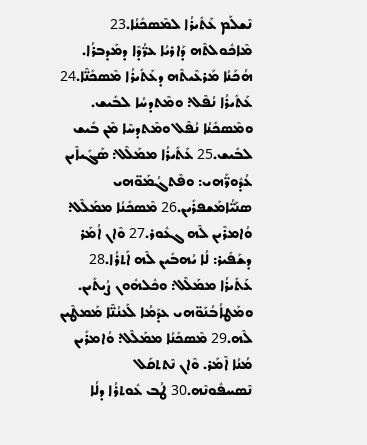ܢܶܫܠܰܡ ܥܰܬܺܝܪܳܐ ܠܡܶܣܟܺܢܳܐ.23 ܡܶܐܟܽܘܠܬܶܗ ܕܰܐܪܝܳܐ ܥܪ̈ܳܕܶܐ ܕܡܰܕܒܪܳܐ. ܗܳܟܰܢܳܐ ܡܰܪܥܶܝܬܶܗ ܕܥܰܬܺܝܪܳܐ ܡܶܣܟܺܢ̈ܶܐ.24 ܥܰܬܺܝܪܳܐ ܢܳܦܶܠ: ܘܡܶܬܕܚܳܐ ܠܒܺܝܫ. ܘܡܶܣܟܺܢܳܐ ܢܳܦܶܠ ܘܡܶܬܕܚܶܐ ܡܶܢ ܒܺܝܫ ܠܒܺܝܫ.25 ܥܰܬܺܝܪܳܐ ܡܡܰܠܶܠ: ܣܰܓܺܝܐܶܝܢ ܥܳܕܽܘܖ̈ܰܗܝ: ܘܦܶܬܓܳܡܰܘ̈ܗܝ ܣܢܰܝ̈ܳܐܡܰܫܦܪܺܝܢ.26 ܡܶܣܟܺܢܳܐ ܡܡܰܠܶܠ: ܘܳܐܡܪܶܝܢ ܠܶܗ ܓܥܽܘܪ.27 ܘܶܐܢ ܐܳܡܰܪ ܕܫܰܦܺܝܪ: ܠܳܐ ܝܳܗܒܺܝܢ ܠܶܗ ܐܰܬܪܳܐ.28 ܥܰܬܺܝܪܳܐ ܡܡܰܠܶܠ: ܘܟܽܠܗܽܘܢ ܨܳܝܬܺܝܢ. ܘܡܰܛܐܳܒܳܢܰܘ̈ܗܝ ܥܕܰܡܳܐ ܠܰܥܢܳܢ̈ܶܐ ܡܰܡܛܶܝܢ ܠܶܗ.29 ܡܶܣܟܺܢܳܐ ܡܡܰܠܶܠ: ܘܳܐܡܪܺܝܢ ܡܳܢܳܐ ܐܶܡܰܪ. ܘܶܐܢ ܢܶܬܬܩܰܠ ܢܶܣܚܦܽܘܢܶܗ.30 ܛܳܒ ܥܽܘܬܪܳܐ ܕܠܳܐ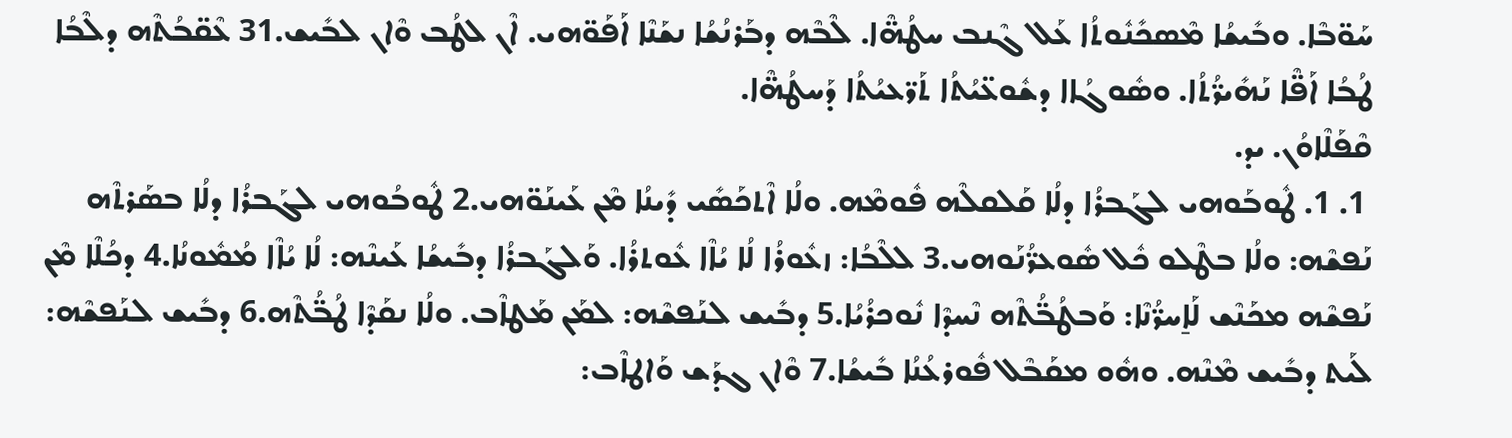ܚܰܘ̈ܒܶܐ. ܘܒܺܝܫܳܐ ܡܶܣܟܺܢܽܘܬܳܐ ܥܰܠ ܓܶܢܒ ܚܛܳܗ̈ܶܐ. ܠܶܒܶܗ ܕܒܰܪܢܳܫܳܐ ܢܫܰܢܶܐ ܐܰܦܰܘ̈ܗܝ. ܐܶܢ ܠܛܳܒ ܘܶܐܢ ܠܒܺܝܫ.31 ܥܶܩ̈ܒܳܬܶܗ ܕܠܶܒܳܐ ܛܳܒܳܐ ܐܰܦ̈ܶܐ ܢܰܗܺܝܪ̈ܳܬܳܐ. ܘܣܽܘܓܳܐܐ ܕܫܽܘܥ̈ܝܳܬܳܐ ܬܰܪ̈ܥܝܳܬܳܐ ܕܰܚܛܳܗ̈ܶܐ.
ܩܶܦܰܠܶܐܘܳܢ. ܝܕ.
 1. 1. ܛܽܘܒܰܘܗܝ ܠܓܰܒܪܳܐ ܕܠܳܐ ܩܰܠܩܠܶܗ ܦܽܘܡܶܗ. ܘܠܳܐ ܐܶܬܟܰܣܺܝ ܕܺܝܢܳܐ ܡܶܢ ܥܰܝܢܰܘ̈ܗܝ.2 ܛܽܘܒܳܘܗܝ ܠܓܰܒܪܳܐ ܕܠܳܐ ܒܣܰܪܬܶܗ ܢܰܦܫܶܗ: ܘܠܳܐ ܒܛܶܠܘ ܟܽܠ ܣܽܘܥܪ̈ܳܢܰܘܗܝ.3 ܠܠܶܒܳܐ: ܙܥܽܘܪܳܐ ܠܳܐ ܝܳܐܶܐ ܥܽܘܬܪܳܐ. ܘܰܠܓܰܒܪܳܐ ܕܒܺܝܫܳܐ ܥܰܝܢܶܗ: ܠܳܐ ܝܳܐܶܐ ܡܳܡܽܘܢܳܐ.4 ܕܟܳܠܶܐ ܡܶܢ ܢܰܦܫܶܗ ܡܟܰܢܶܫ ܠܰܐ̱ܚܪ̈ܳܢܶܐ: ܘܰܒܛܳܒ̈ܳܬܶܗ ܢܶܚܕܶܐ ܢܽܘܟܪܳܝܳܐ.5 ܕܒܺܝܫ ܠܢܰܦܫܶܗ: ܠܡܰܢ ܡܰܛܐܶܒ. ܘܠܳܐ ܢܩܰܕܶܐ ܛܳܒ̈ܳܬܶܗ.6 ܕܒܺܝܫ ܠܢܰܦܫܶܗ: ܠܰܝܬ ܕܒܺܝܫ ܡܶܢܶܗ. ܘܗܽܘ ܡܩܰܒܶܠ ܦܽܘܪܥܳܢܳܐ ܒܺܝܫܳܐ.7 ܘܶܐܢ ܓܕܰܫ ܘܰܐܛܐܶܒ: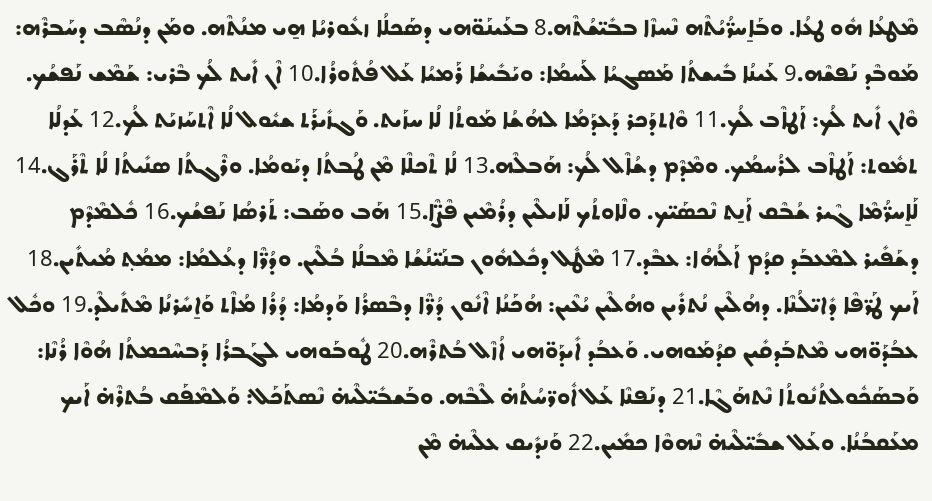ܡܶܛܥܳܐ ܗܽܘ ܛܥܳܐ. ܘܒܰܐ̱ܚܪ̈ܳܝܳܬܶܗ ܢܶܚܙܶܐ ܒܒܺܝ̈ܫܳܬܶܗ.8 ܒܥܰܝܢܰܘ̈ܗܝ ܕܣܰܟܠܳܐ ܙܥܽܘܪܝܳܐ ܗ̱ܝ ܡܢܳܬܶܗ. ܘܡܰܢ ܕܢܳܣܶܒ ܕܚܰܒܪܶܗ: ܡܰܘܒܶܕ ܢܰܦܫܶܗ.9 ܥܰܝܢܳܐ ܒܺܝܫܬܳܐ ܡܰܣܓܝܳܐ ܠܰܚܡܳܐ: ܘܝܰܒܺܝܫܳܐ ܪܰܡܝܳܐ ܥܰܠ ܦܳܬܽܘܪܳܐ.10 ܐܶܢ ܐܺܝܬ ܠܳܟ ܒܶܪܝ: ܫܰܡܶܫ ܢܰܦܫܳܟ. ܘܶܐܢ ܐܺܝܬ ܠܳܟ: ܐܰܛܐܶܒ ܠܳܟ.11 ܘܶܐܬܕܰܟܪ ܕܰܥܕܰܡܳܐ ܠܗܳܫܳܐ ܡܰܘܬܳܐ ܠܳܐ ܚܙܰܝܬ. ܘܰܓܙܺܝܪܰܬ ܫܝܽܘܠ ܠܳܐ ܐܶܬܚܰܙܝܰܬ ܠܳܟ.12 ܥܰܕܠܳܐ ܬܡܽܘܬ: ܐܰܛܐܶܒ ܠܪܳܚܡܳܟ. ܘܡܶܕܶܡ ܕܫܳܐܶܠ ܠܳܟ: ܗܰܒܠܶܗ.13 ܠܳܐ ܬܶܟܠܶܐ ܡܶܢ ܛܳܒܬܳܐ ܕܝܰܘܡܳܐ. ܘܪܶܓܬܳܐ ܣܢܺܝܬܳܐ ܠܳܐ ܬܶܪܰܓ.14 ܠܰܐ̱ܚܪ̈ܳܡܶܐ ܓܶܝܪ ܫܳܒܶܩ ܐܰܢ̱ܬ ܢܶܟܣܰܝ̈ܟ. ܘܠܶܐܘܬܳܟ ܠܰܐܝܠܶܝܢ ܕܪܳܡܶܝܢ ܦܶܨ̈ܶܐ.15 ܗܰܒ ܘܣܰܒ: ܬܰܪܣܳܐ ܢܰܦܫܳܟ.16 ܟܽܠܡܶܕܶܡ ܕܫܰܦܺܝܪ ܠܡܶܥܒܰܕ ܩܕܳܡ ܐܰܠܳܗܳܐ: ܥܒܶܕ.17 ܡܶܛܽܠ ܕܟܽܠܗܽܘܢ ܒܢܰܝ̈ܢܳܫܳܐ ܡܶܒܠܳܐ ܒܳܠܶܝܢ. ܘܕܳܖ̈ܶܐ ܕܥܳܠܡܳܐ: ܡܡܳܬ݂ ܡܳܝܬܺܝܢ.18 ܐܰܝܟ ܛܰܪ̈ܦܶܐ ܕܺܐܝ̈ܠܳܢܶܐ. ܕܗܳܠܶܝܢ ܢܳܬܪܺܝܢ ܘܗܳܠܶܝܢ ܝܳܥܶܝܢ: ܗܳܟܰܢܳܐ ܐܶܢܽܘܢ ܕܳܖ̈ܶܐ ܕܒܶܣܪܳܐ ܘܰܕܡܳܐ: ܕܳܪܳܐ ܡܳܐܶܬ ܘܰܐ̱ܚܺܪܢܳܐ ܡܶܬܺܝܠܶܕ.19 ܘܟܽܠ ܥܒܳܕܰܘ̈ܗܝ ܡܶܬܒܰܕܩܺܝܢ ܩܕܳܡܰܘܗܝ. ܘܰܥܒܳܕ ܐܺܝܕܰܘ̈ܗܝ ܐܳܙܶܠ ܒܳܬܪܶܗ.20 ܛܽܘܒܰܘܗܝ ܠܓܰܒܪܳܐ ܕܰܒܚܶܟܡܬܳܐ ܗܳܘܶܐ ܪܳܢܶܐ: ܘܰܒܣܰܟܽܘܠܬܳܢܽܘܬܳܐ ܢܶܬܗܰܓܶܐ.21 ܕܢܰܦܢܶܐ ܥܰܠ ܐܽܘܪ̈ܚܳܬܳܗ̇ ܠܶܒܶܗ. ܘܒܰܫܒܺܝ̈ܠܶܝܗ̇ ܢܶܣܬܰܟܰܠ: ܘܰܠܡܶܦܰܩ ܒܳܬܪܶܗ̇ ܐܰܝܟ ܡܥܰܩܒܳܢܳܐ. ܘܥܰܠ ܫܒܺܝ̈ܠܶܝܗ̇ ܢܶܗܘܶܐ ܟܡܺܝܢ.22 ܘܰܢܕܺܝܩ ܥܠܶܝܗ̇ ܡܶܢ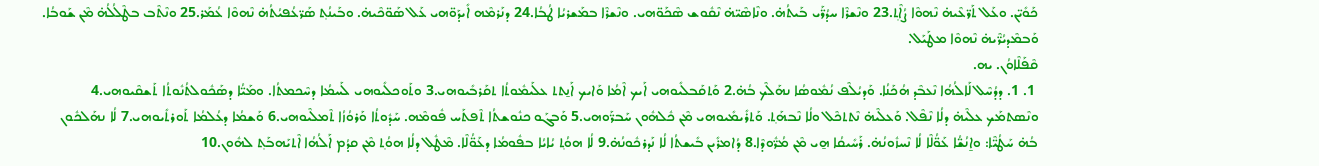ܟܰܘܺܝ̈ܢ. ܘܥܰܠ ܬܰܪ̈ܥܶܝܗ̇ ܢܶܗܘܶܐ ܨܳܐܶܬ݂.23 ܘܢܶܫܪܶܐ ܚܕܳܖ̈ܰܝ ܒܰܝܬܳܗ̇. ܘܢܶܐܣܶܝ̈ܗ̇ ܢܶܩܽܘܫ ܣܶܟܰܘ̈ܗܝ. ܘܢܶܫܪܶܐ ܒܡܰܫܪܝܳܐ ܛܳܒܳܐ.24 ܕܢܰܪܡܶܗ ܐܺܝܕܰܘ̈ܗܝ ܥܰܠ ܣܰܘ̈ܟܶܝܗ̇. ܘܒܰܝܢܳܬ݂ ܣܰܪ̈ܥܳܦܝܳܬܳܗ̇ ܢܶܗܘܶܐ ܥܳܡܰܪ.25 ܘܢܶܬܶܒ ܒܛܶܠܳܠܳܗ̇ ܡܶܢ ܫܰܘܒܳܐ. ܘܰܒܡܶܕܝܳܪ̈ܶܝܗ̇ ܢܶܗܘܶܐ ܡܛܰܝܰܠ.
ܩܶܦܰܠܶܐܘܳܢ. ܝܗ.
 1. 1. ܕܕܳܚܶܠ ܠܰܐܠܳܗܳܐ ܢܶܥܒܶܕ ܗܳܟܰܢܳܐ. ܘܰܕܝܳܠܶܦ ܢܳܡܽܘܣܳܐ ܢܗܰܠܶܟ ܒܳܗ̇.2 ܘܰܬܩܰܒܠܺܝܘܗܝ ܐܰܝܟ ܐܶܡܳܐ ܘܰܐܝܟ ܐܰܢ̱ܬܬ ܥܠܰܝܡܽܘܬܳܐ ܬܩܰܪܒܺܝܘܗܝ.3 ܘܬܰܘܟܠܺܝܘܗܝ ܠܰܚܡܳܐ ܕܚܶܟܡܬܳܐ. ܘܡܰܝ̈ܳܐ ܕܣܰܟܽܘܠܬܳܢܽܘܬܳܐ ܬܰܫܩܶܝܘܗܝ.4 ܘܢܶܣܬܡܰܟ ܥܠܶܝܗ̇ ܕܠܳܐ ܢܶܦܶܠ. ܘܰܥܠܶܝܗ̇ ܢܶܬܬܟܶܠ ܘܠܳܐ ܢܶܒܗܰܬ݂. ܘܰܬܪܺܝܡܺܝܘܗܝ ܡܶܢ ܟܽܠܗܽܘܢ ܚܰܒܖ̈ܰܘܗܝ.5 ܘܰܒܓܰܘ ܟܢܽܘܫܬܳܐ ܬܶܦܬܰܚ ܦܽܘܡܶܗ. ܚܰܕܽܘܬܳܐ ܘܰܪܘܳܙܳܐ ܬܶܡܠܶܝܘܗܝ.6 ܘܰܫܡܳܐ ܕܥܳܠܡܳܐ ܬܰܘܪܬܺܝܘܗܝ.7 ܠܳܐ ܢܗܰܠܟܽܘܢ ܒܳܗ̇ ܚܰܛܳܝ̈ܶܐ: ܘܐ̱ܢܳܫ̈ܳܐ ܥܰܘ̈ܳܠܶܐ ܠܳܐ ܢܶܚܙܽܘܢܳܗ̇. ܪܰܚܺܝܩܳܐ ܗ̱ܝ ܡܶܢ ܡܳܪ̈ܽܘܕܶܐ.8 ܕܳܐܡܪܺܝܢ ܒܺܝܫܬܳܐ ܠܳܐ ܢܰܕܪܟܽܘܢܳܗ̇.9 ܠܳܐ ܗܘܳܬ݂ ܝܳܐܝܳܐ ܒܦܽܘܡܳܐ ܕܥܰܘ̈ܳܠܶܐ. ܡܶܛܽܠ ܕܠܳܐ ܗܘܳܬ݂ ܡܶܢ ܩܕܳܡ ܐܰܠܳܗܳܐ ܐܶܬܝܰܗܒܰܬ݂ ܠܗܽܘܢ.10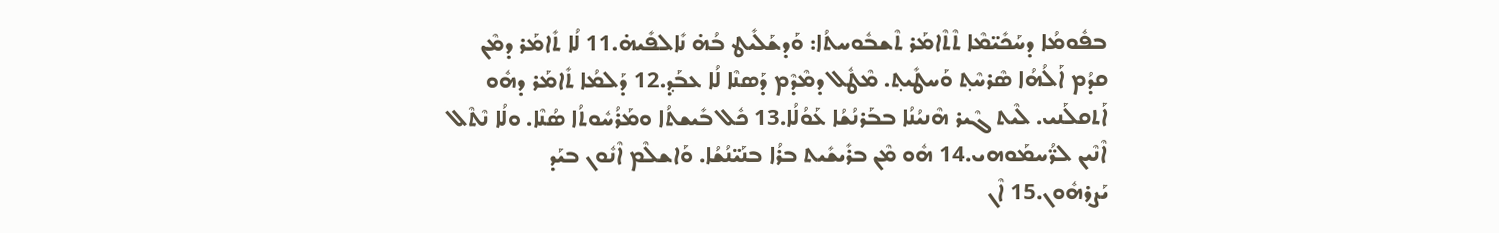ܒܦܽܘܡܳܐ ܕܚܰܟܺܝ̈ܡܶܐ ܬܶܬܶܐܡܰܪ ܬܶܫܒܽܘܚܬܳܐ: ܘܰܕܫܰܠܺܝܛ ܒܳܗ̇ ܢܺܐܠܦܺܝܗ̇.11 ܠܳܐ ܬܺܐܡܰܪ ܕܡܶܢ ܩܕܳܡ ܐܰܠܳܗܳܐ ܣܶܪܚܶܬ݂ ܘܰܚܛܺܝܬ݂. ܡܶܛܽܠ ܕܡܶܕܶܡ ܕܰܣܢܶܐ ܠܳܐ ܥܒܰܕ݂.12 ܕܰܠܡܳܐ ܬܺܐܡܰܪ ܕܗܽܘ ܐܰܬܩܠܰܢܝ. ܠܶܝܬ ܓܶܝܪ ܗܶܢܝܳܢܳܐ ܒܒܰܪܢܳܫܳܐ ܥܰܘܳܠܳܐ.13 ܟܽܠ ܒܺܝܫܬܳܐ ܘܡܰܪܳܚܽܘܬܳܐ ܣܳܢܶܐ. ܘܠܳܐ ܢܶܬܶܠ ܐܶܢܶܝܢ ܠܪ̈ܳܚܡܰܘܗܝ.14 ܗܽܘ ܡܶܢ ܒܪܺܝܫܺܝܬ ܒܪܳܐ ܒܢܰܝ̈ܢܳܫܳܐ. ܘܰܐܫܠܶܡ ܐܶܢܽܘܢ ܒܝܰܕ ܝܰܨܪܗܽܘܢ.15 ܐܶܢ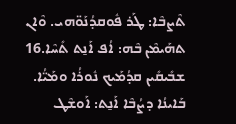ܬܶܨܒܶܐ: ܛܰܪ ܦܽܘܩܕܳܢܰܘ̈ܗܝ. ܘܶܐܢ ܬܗܰܝܡܶܢ ܒܶܗ: ܐܳܦ ܐܰܢ̱ܬ ܬܺܚܶܐ.16 ܫܒܺܝܩܺܝܢ ܩܕܳܡܰܝܟ ܢܽܘܪܳܐ ܘܡܰܝ̈ܳܐ. ܒܰܐܝܢܳܐ ܕܨܳܒܶܐ ܐܰܢ̱ܬ: ܐܰܘܫܶܛ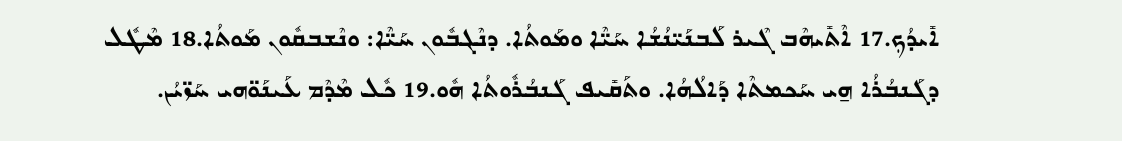ܐܺܝܕܳܟ݂.17 ܐܶܬܺܝܗܶܒ ܓܶܝܪ ܠܰܒܢܰܝ̈ܢܳܫܳܐ ܚܰܝ̈ܶܐ ܘܡܰܘܬܳܐ. ܕܢܶܓܒܽܘܢ ܚܰܝ̈ܶܐ: ܘܢܶܫܒܩܽܘܢ ܡܰܘܬܳܐ.18 ܡܶܛܽܠ ܕܓܰܢܒܳܪܳܐ ܗ̱ܝ ܚܰܟܡܬܶܐ ܕܰܐܠܳܗܳܐ. ܘܬܰܩܺܝܦ ܓܰܢܒܳܪܽܘܬܳܐ ܗܽܘ.19 ܟܽܠ ܡܶܕܶܡ ܥܰܝܢܰܘ̈ܗܝ ܚܰܙ̈ܝܳܢ.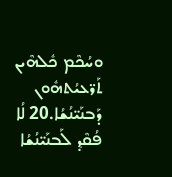ܘܚܳܟܶܡ ܟܽܠܗܶܝܢ ܬܰܪ̈ܥܝܳܬܗܽܘܢ ܕܰܒܢܰܝ̈ܢܳܫܳܐ.20 ܠܳܐ ܦܳܩܶܕ݂ ܠܰܒܢܰܝ̈ܢܳܫܳܐ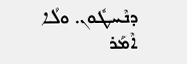ܕܢܶܚܛܽܘܢ. ܘܠܳܐ ܐܶܡܰܪ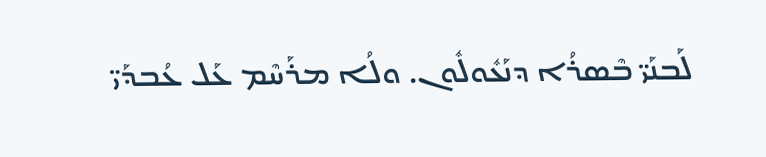ܠܰܒܢܰܝ̈ ܒܶܣܪܳܐ ܕܢܰܥܽܘܠܽܘܢ. ܘܠܳܐ ܡܪܰܚܶܡ ܥܰܠ ܥܳܒܕܰܝ̈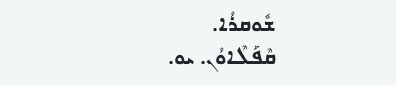ܫܽܘܩܪܳܐ.
ܩܶܦܰܠܶܐܘܳܢ. ܝܘ.